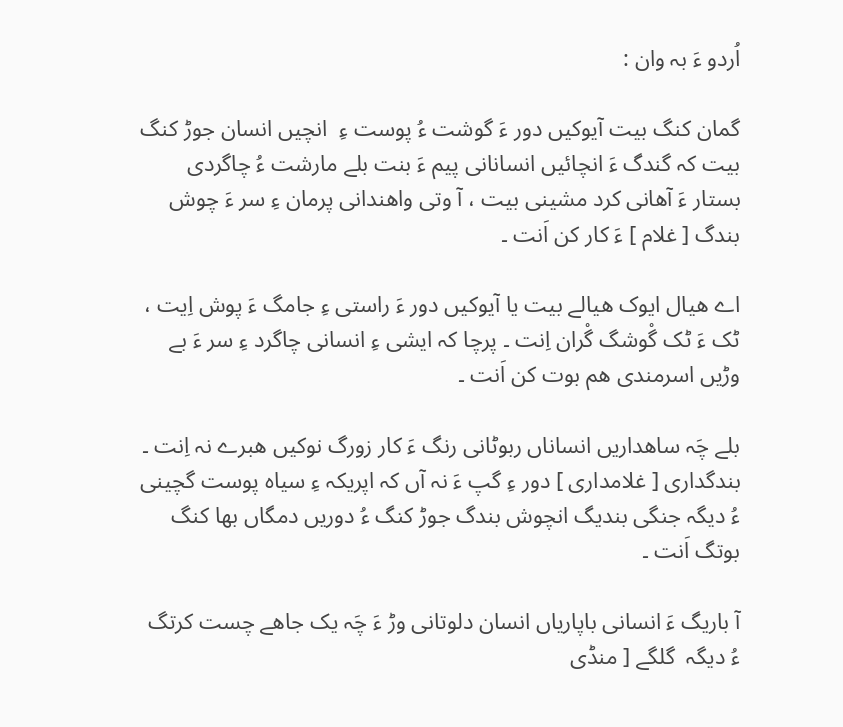اُردو ءَ بہ وان :

گمان کنگ بیت آیوکیں دور ءَ گوشت ءُ پوست ءِ  انچیں انسان جوڑ کنگ بیت کہ گندگ ءَ انچائیں انسانانی پیم ءَ بنت بلے مارشت ءُ چاگردی بستار ءَ آھانی کرد مشینی بیت ، آ وتی واھندانی پرمان ءِ سر ءَ چوش بندگ [ غلام ] ءَ کار کن اَنت ۔

اے ھیال ایوک ھیالے بیت یا آیوکیں دور ءَ راستی ءِ جامگ ءَ پوش اِیت ، ٹک ءَ ٹک گْوشگ گْران اِنت ۔ پرچا کہ ایشی ءِ انسانی چاگرد ءِ سر ءَ بے وڑیں اسرمندی ھم بوت کن اَنت ۔

بلے چَہ ساھداریں انساناں ربوٹانی رنگ ءَ کار زورگ نوکیں ھبرے نہ اِنت ۔ بندگداری [ غلامداری ] دور ءِ گپ ءَ نہ آں کہ اپریکہ ءِ سیاہ پوست گچینی ءُ دیگہ جنگی بندیگ انچوش بندگ جوڑ کنگ ءُ دوریں دمگاں بھا کنگ بوتگ اَنت ۔

آ باریگ ءَ انسانی باپاریاں انسان دلوتانی وڑ ءَ چَہ یک جاھے چست کرتگ ءُ دیگہ  گلگے [ منڈی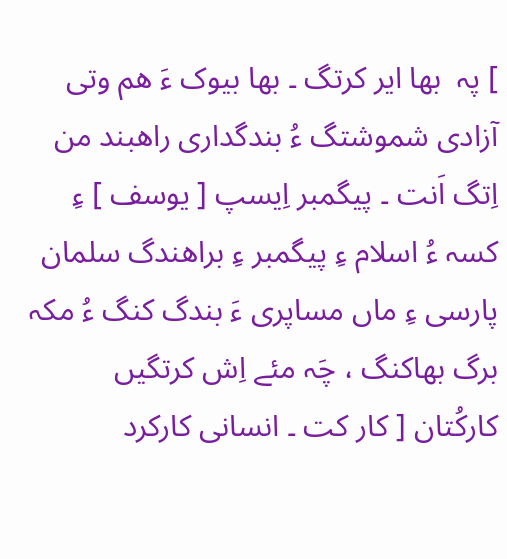] پہ  بھا ایر کرتگ ۔ بھا بیوک ءَ ھم وتی آزادی شموشتگ ءُ بندگداری راھبند من اِتگ اَنت ۔ پیگمبر اِیسپ [ یوسف ] ءِ کسہ ءُ اسلام ءِ پیگمبر ءِ براھندگ سلمان پارسی ءِ ماں مساپری ءَ بندگ کنگ ءُ مکہ برگ بھاکنگ ، چَہ مئے اِش کرتگیں کارکُتان [ کار کت ۔ انسانی کارکرد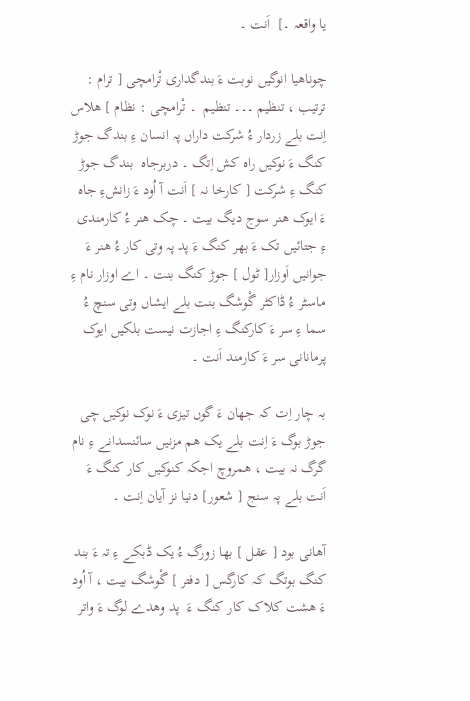یا واقعہ ۔]  اَنت ۔

چوناھیا انوگیں نوبت ءَ بندگداری تْرامچی [ ترام : ترتیب ، تنظیم ۔۔۔ تنظیم  ۔ تْرامچی : نظام ] ھلاس اِنت بلے زردار ءُ شرکت داراں پہ انسان ءِ بندگ جوڑ کنگ ءَ نوکیں راہ کش اِتگ ۔ دربرجاہ  بندگ جوڑ کنگ ءِ شرکت [ کارخا نہ ] اَنت آ اُود ءَ زانشءِ جاہ ءَ ایوک ھنر سوج دیگ بیت ۔ چک ھنر ءُ کارمندی ءِ جتائیں تک ءَ بھر کنگ ءَ پد پہ وتی کار ءُ ھنر ءَ جوانیں اَوزار[ ٹول ] جوڑ کنگ بنت ۔ اے اوزار نام ءِ ماسٹر ءُ ڈاکٹر گْوشگ بنت بلے ایشاں وتی سنچ ءُ سما ءِ سر ءَ کارکنگ ءِ اجازت نیست بلکیں ایوک پرمانانی سر ءَ کارمند اَنت ۔

بہ چار اِت کہ جھان ءَ گوں تیزی ءَ نوک نوکیں چی جوڑ بوگ ءَ اِنت بلے یک ھم مزنیں سائنسدانے ءِ نام گرگ نہ بیت ، ھمروچ اجکہ کنوکیں کار کنگ ءَ اَنت بلے پہ سنج [ شعور] دنیا نز آیان اِنت ۔

آھانی بود [ عقل ] بھا زورگ ءُ یک ڈبکے ءِ تہ ءَ بند کنگ بوتگ کہ کارگس [ دفتر ] گْوشگ بیت ، آ اُود ءَ ھشت کلاک کار کنگ ءَ  پد وھدے لوگ ءَ واتر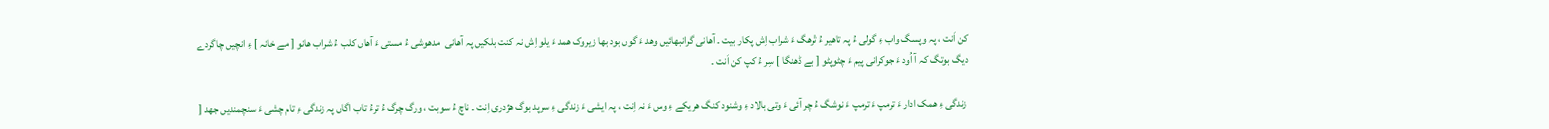کن اَنت ، پہ وپسگ واب ءِ گولی ءُ پہ تاھیر ءُ تْرھگ ءَ شراب اِش پکار بیت ۔ آھانی گرانبھائیں وھد ءَ گوں بود بھا زیروک ھمد ءَ یلو اِش نہ کنت بلکیں پہ آھانی  مدھوشی ءُ مستی ءَ آھاں کلب ءُ شراب ھانو [ مے خانہ ] ءِ انچیں چاگردے دیگ بوتگ کہ آ اُود ءَ جوکرانی پیم ءَ چٹوپٹو [ بے ڈھنگا ] سِر ءُ کپ کن اَنت ۔

 زندگی ءِ ھمک ادار ءَ ترمپ ءَ ترمپ ءَ نوشگ ءُ چر آئی ءَ وتی بالاد ءِ وشنود کنگ ھریکے ءِ وس ءَ نہ اِنت ، پہ ایشی ءَ زندگی ءِ سرپد بوگ ھژدری اِنت ۔ ناچ ءُ سوبت ، ورگ چرگ ءُ ترءُ تاب اگاں پہ زندگی ءِ تام چشی ءَ سنچمندیں جھد [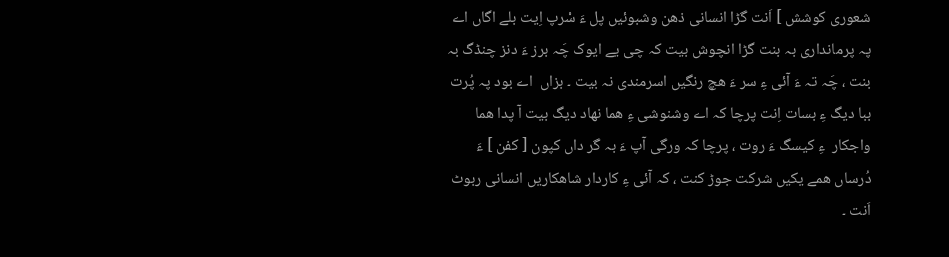شعوری کوشش ] اَنت گڑا انسانی ذھن وشبوئیں پل ءَ سْرپ اِیت بلے اگاں اے پہ پرمانداری بہ بنت گڑا انچوش بیت کہ چی یے ایوک چَہ برز ءَ دنز چنڈگ بہ بنت ، چَہ تہ ءَ آئی ءِ سر ءَ ھچ رنگیں اسرمندی نہ بیت ۔ بزاں  اے بود پہ پُرت ببا دیگ ءِ بسات اِنت پرچا کہ اے وشنوشی ءِ ھما نھاد دیگ بیت آ پدا ھما واجکار  ءِ کیسگ ءَ روت ، پرچا کہ ورگی آپ ءَ بہ گر داں کپون [ کفن ] ءَ دُرساں ھمے یکیں شرکت جوڑ کنت ، کہ آئی ءِ کاردار شاھکاریں انسانی ربوٹ اَنت ۔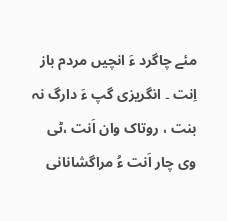مئے چاگرد ءَ انچیں مردم باز اِنت ۔ انگریزی گپ ءَ دارگ نہ بنت ، روتاک وان اَنت ،ٹی وی چار اَنت ءُ مراگشانانی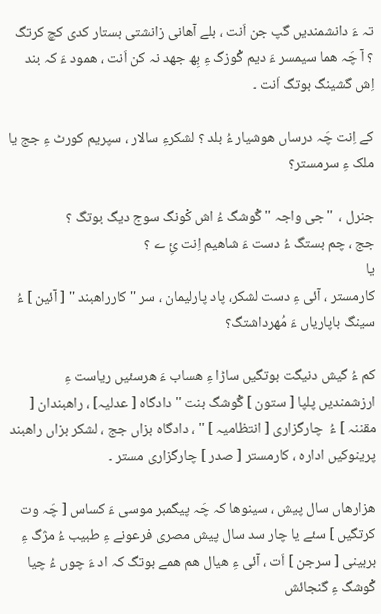تہ ءَ دانشمندیں گپ جن اَنت ، بلے آھانی زانشتی بستار کدی کچ کرتگ ؟ آ چَہ ھما سیمسر ءَ دیم گْوزگ ءِ بِھ جھد نہ کن اَنت ، ھمود ءَ کہ بند اِش گشینگ بوتگ اَنت ۔

کے اِنت چَہ درساں ھوشیار ءُ بلد ؟ لشکرءِ سالار ، سپریم کورٹ ءِ جج یا ملک ءِ سرمستر؟

جنرل ،  ''جی واجہ '' گْوشگ ءُ اش کْونگ سوج دیگ بوتگ ؟
جج ، چم بستگ ءُ دست ءَ شاھیم اِنت ئِ ے ؟
یا
کارمستر ، آئی ءِ دست لشکر، پاد پارلیمان ، سر '' کارراھبند '' [ آئین ] ءُ سینگ باپاریاں ءَ مُھرداشتگ؟

کم ءُ گیش دنیگت بوتگیں ساڑا ءِ ھساب ءَ ھرسئیں ریاست ءِ ارزشمندیں پلپا [ ستون ] گْوشگ بنت '' دادگاہ [ عدلیہ] ، راھبندان [ مقننہ ] ءُ  چارگزاری [ انتظامیہ ] '' ، دادگاہ بزاں جج ، لشکر بزاں راھبند پرینوکیں ادارہ ، کارمستر [ صدر ] چارگزاری مستر ۔

ھزارھاں سال پیش ، سینوھا کہ چَہ پیگمبر موسی ءَ کساس [ چَہ وت کرتگیں ] سئے یا چار سد سال پیش مصری فرعونے ءِ طبیب ءُ مژگ ءِ بربینی [ سرجن ] اَت ، آئی ءِ ھیال ھم ھمے بوتگ کہ اد ءَ چوں ءُ چیا گْوشگ ءِ گنجائش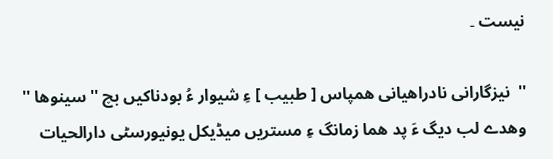نیست ۔

''  نیزگارانی نادراھیانی ھمپاس [ طبیب ] ءِ شیوار ءُ بودناکیں بچ '' سینوھا '' وھدے لب دیگ ءَ پد ھما زمانگ ءِ مستریں میڈیکل یونیورسٹی دارالحیات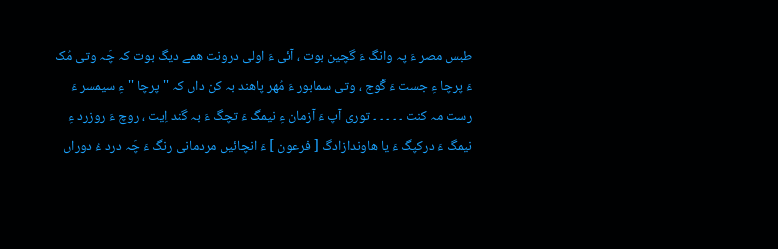طبس مصر ءَ پہ وانگ ءَ گچین بوت ، آئی ءَ اولی درونت ھمے دیگ بوت کہ چَہ وتی مُک ءَ پرچا ءِ جست ءَ گْوج ، وتی سمابور ءَ مُھر پاھند بہ کن داں کہ '' پرچا '' ءِ سیمسر ءَ رست مہ کنت ۔ ۔ ۔ ۔ ۔ توری آپ ءَ آزمان ءِ نیمگ ءَ تچگ ءَ بہ گند اِیت ، روچ ءَ روزرد ءِ نیمگ ءَ درکپگ ءَ یا ھاوندازادگ [ فرعون ] ءَ انچائیں مردمانی رنگ ءَ چَہ درد ءُ دوراں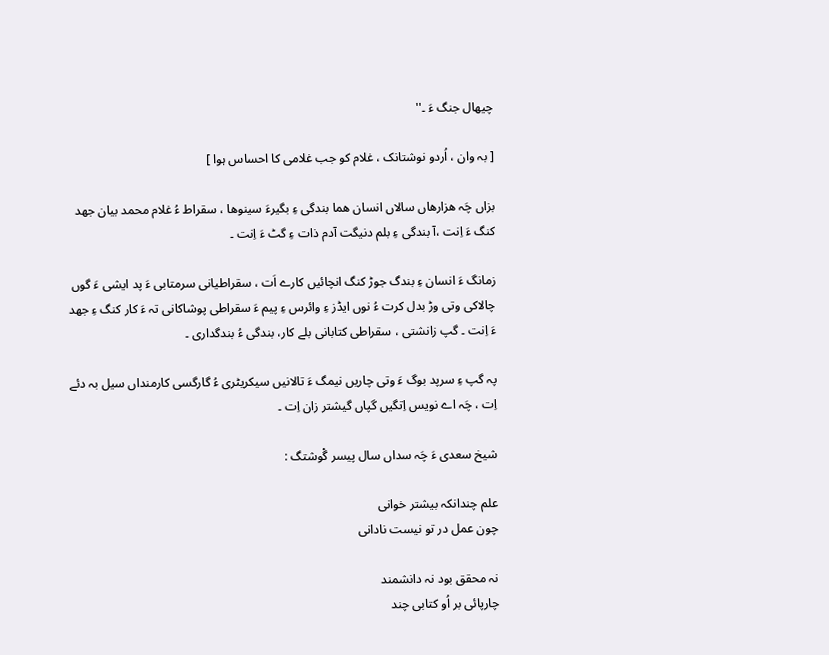چیھال جنگ ءَ ۔''

[ بہ وان ، اُردو نوشتانک ، غلام کو جب غلامی کا احساس ہوا ]

بزاں چَہ ھزارھاں سالاں انسان ھما بندگی ءِ بگیرءَ سینوھا ، سقراط ءُ غلام محمد بیان جھد کنگ ءَ اِنت ،آ بندگی ءِ بلم دنیگت آدم ذات ءِ گٹ ءَ اِنت ۔

زمانگ ءَ انسان ءِ بندگ جوڑ کنگ انچائیں کارے اَت ، سقراطیانی سرمتابی ءَ پد ایشی ءَ گوں چالاکی وتی وڑ بدل کرت ءُ نوں ایڈز ءِ وائرس ءِ پیم ءَ سقراطی پوشاکانی تہ ءَ کار کنگ ءِ جھد ءَ اِنت ۔ گپ زانشتی ، سقراطی کتابانی بلے کار، بندگی ءُ بندگداری ۔

پہ گپ ءِ سرپد بوگ ءَ وتی چاریں نیمگ ءَ تالانیں سیکریٹری ءُ گارگسی کارمنداں سیل بہ دئے اِت ، چَہ اے نویس اِتگیں گپاں گیشتر زان اِت ۔

شیخ سعدی ءَ چَہ سداں سال پیسر گْوشتگ :

علم چندانکہ بیشتر خوانی
چون عمل در تو نیست نادانی

نہ محقق بود نہ دانشمند
چارپائی بر اُو کتابی چند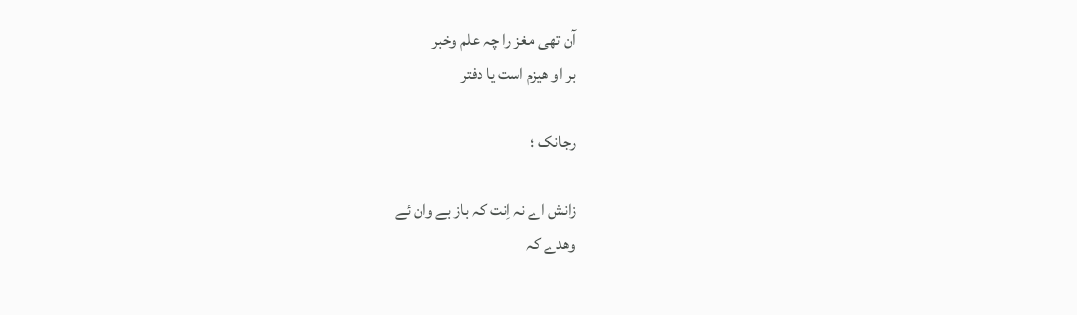آن تھی مغز را چہ علم وخبر
بر او ھیزم است یا دفتر

رجانک ؛

زانش اے نہ اِنت کہ باز بے وان ئے
وھدے کہ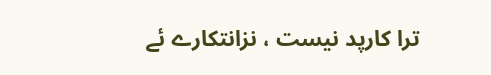ترا کارپد نیست ، نزانتکارے ئے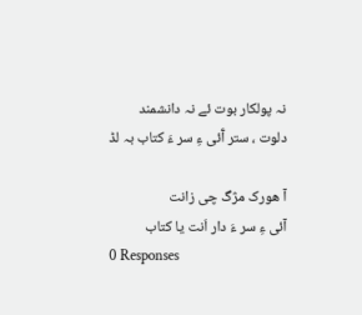نہ پولکار بوت ئے نہ دانشمند
دلوت ، ستر آَئی ءِ سر ءَ کتاب بہ لڈ

آ ھورک مژگ چی زانت
آئی ءِ سر ءَ دار اَنت یا کتاب
0 Responses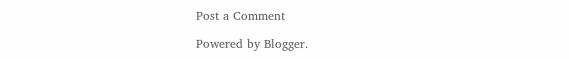Post a Comment

Powered by Blogger.